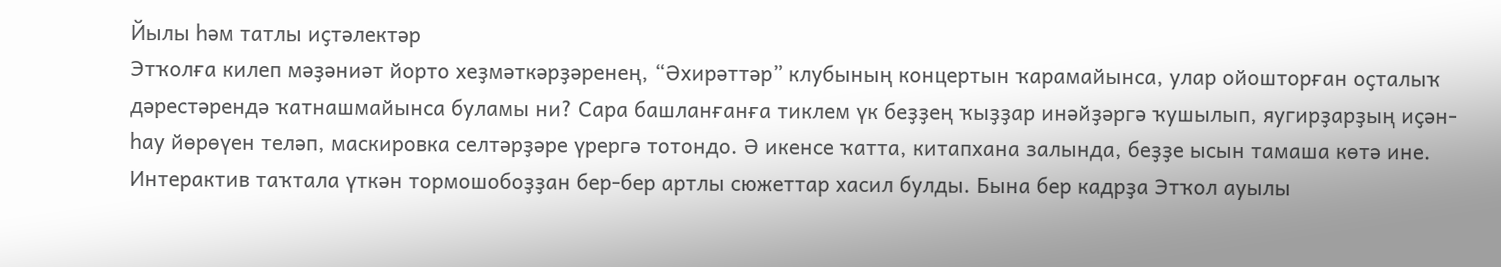Йылы һәм татлы иҫтәлектәр
Этҡолға килеп мәҙәниәт йорто хеҙмәткәрҙәренең, “Әхирәттәр” клубының концертын ҡарамайынса, улар ойошторған оҫталыҡ дәрестәрендә ҡатнашмайынса буламы ни? Сара башланғанға тиклем үк беҙҙең ҡыҙҙар инәйҙәргә ҡушылып, яугирҙарҙың иҫән-һау йөрөүен теләп, маскировка селтәрҙәре үрергә тотондо. Ә икенсе ҡатта, китапхана залында, беҙҙе ысын тамаша көтә ине. Интерактив таҡтала үткән тормошобоҙҙан бер-бер артлы сюжеттар хасил булды. Бына бер кадрҙа Этҡол ауылы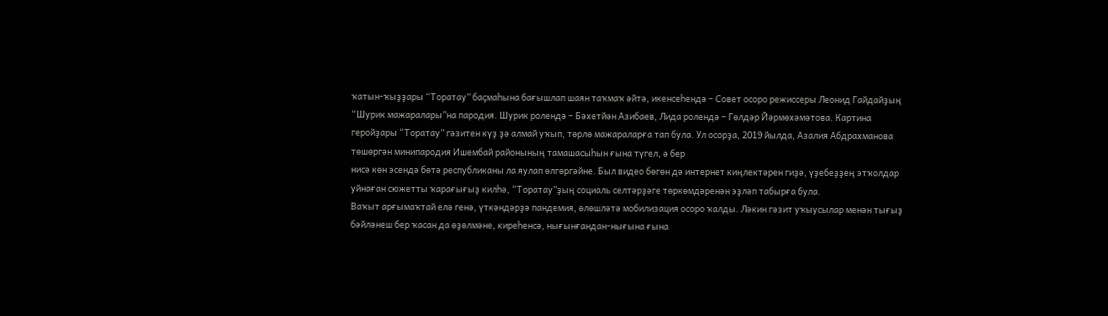ҡатын-ҡыҙҙары “Торатау” баҫмаһына бағышлап шаян таҡмаҡ әйтә, икенсеһендә – Совет осоро режиссеры Леонид Гайдайҙың “Шурик мажаралары”на пародия. Шурик ролендә – Бәхетйән Азибаев, Лида ролендә – Гөлдәр Йәрмөхәмәтова. Картина геройҙары “Торатау” гәзитен күҙ ҙә алмай уҡып, төрлө мажараларға тап була. Ул осорҙа, 2019 йылда, Азалия Абдрахманова төшөргән минипародия Ишембай районының тамашасыһын ғына түгел, ә бер
нисә көн эсендә бөтә республиканы ла яулап өлгөргәйне. Был видео бөгөн дә интернет киңлектәрен гиҙә, үҙебеҙҙең этҡолдар уйнаған сюжетты ҡарағығыҙ килһә, “Торатау”ҙың социаль селтәрҙәге төркөмдәренән эҙләп табырға була.
Ваҡыт арғымаҡтай елә генә, үткәндәрҙә пандемия, өлөшләтә мобилизация осоро ҡалды. Ләкин гәзит уҡыусылар менән тығыҙ бәйләнеш бер ҡасан да өҙөлмәне, киреһенсә, нығынғандан-нығына ғына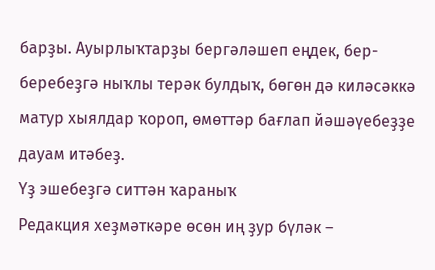барҙы. Ауырлыҡтарҙы бергәләшеп еңдек, бер-беребеҙгә ныҡлы терәк булдыҡ, бөгөн дә киләсәккә матур хыялдар ҡороп, өмөттәр бағлап йәшәүебеҙҙе дауам итәбеҙ.
Үҙ эшебеҙгә ситтән ҡараныҡ
Редакция хеҙмәткәре өсөн иң ҙур бүләк –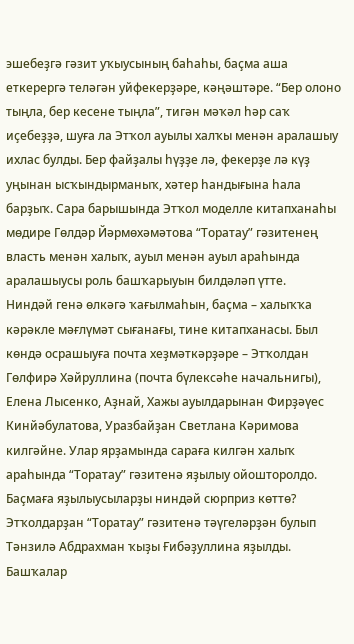эшебеҙгә гәзит уҡыусының баһаһы, баҫма аша еткерергә теләгән уйфекерҙәре, кәңәштәре. “Бер олоно тыңла, бер кесене тыңла”, тигән мәҡәл һәр саҡ иҫебеҙҙә, шуға ла Этҡол ауылы халҡы менән аралашыу ихлас булды. Бер файҙалы һүҙҙе лә, фекерҙе лә күҙ уңынан ысҡындырманыҡ, хәтер һандығына һала барҙыҡ. Сара барышында Этҡол моделле китапханаһы мөдире Гөлдәр Йәрмөхәмәтова “Торатау” гәзитенең власть менән халыҡ, ауыл менән ауыл араһында аралашыусы роль башҡарыуын билдәләп үтте.
Ниндәй генә өлкәгә ҡағылмаһын, баҫма – халыҡҡа кәрәкле мәғлүмәт сығанағы, тине китапханасы. Был көндә осрашыуға почта хеҙмәткәрҙәре – Этҡолдан
Гөлфирә Хәйруллина (почта бүлексәһе начальнигы), Елена Лысенко, Аҙнай, Хажы ауылдарынан Фирҙәүес Кинйәбулатова, Уразбайҙан Светлана Кәримова килгәйне. Улар ярҙамында сараға килгән халыҡ араһында “Торатау” гәзитенә яҙылыу ойошторолдо.
Баҫмаға яҙылыусыларҙы ниндәй сюрприз көттө?
Этҡолдарҙан “Торатау” гәзитенә тәүгеләрҙән булып Тәнзилә Абдрахман ҡыҙы Ғибәҙуллина яҙылды. Башҡалар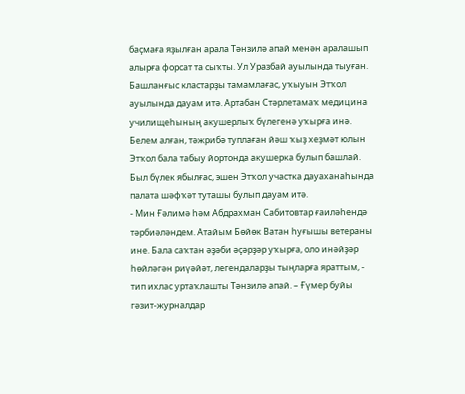баҫмаға яҙылған арала Тәнзилә апай менән аралашып алырға форсат та сыҡты. Ул Уразбай ауылында тыуған. Башланғыс кластарҙы тамамлағас, уҡыуын Этҡол ауылында дауам итә. Артабан Стәрлетамаҡ медицина училищеһының акушерлыҡ бүлегенә уҡырға инә. Белем алған, тәжрибә туплаған йәш ҡыҙ хеҙмәт юлын Этҡол бала табыу йортонда акушерка булып башлай. Был бүлек ябылғас, эшен Этҡол участка дауаханаһында палата шәфҡәт туташы булып дауам итә.
- Мин Ғәлимә һәм Абдрахман Сабитовтар ғаиләһендә тәрбиәләндем. Атайым Бөйөк Ватан һуғышы ветераны ине. Бала саҡтан әҙәби әҫәрҙәр уҡырға, оло инәйҙәр һөйләгән риүәйәт, легендаларҙы тыңларға яраттым, - тип ихлас уртаҡлашты Тәнзилә апай. – Ғүмер буйы гәзит-журналдар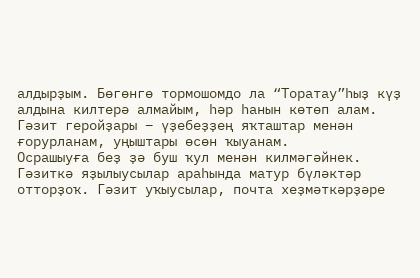алдырҙым. Бөгөнгө тормошомдо ла “Торатау”һыҙ күҙ алдына килтерә алмайым, һәр һанын көтөп алам. Гәзит геройҙары – үҙебеҙҙең яҡташтар менән ғорурланам, уңыштары өсөн ҡыуанам.
Осрашыуға беҙ ҙә буш ҡул менән килмәгәйнек. Гәзиткә яҙылыусылар араһында матур бүләктәр отторҙоҡ. Гәзит уҡыусылар, почта хеҙмәткәрҙәре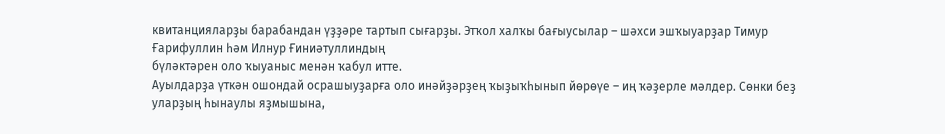квитанцияларҙы барабандан үҙҙәре тартып сығарҙы. Этҡол халҡы бағыусылар – шәхси эшҡыуарҙар Тимур Ғарифуллин һәм Илнур Ғиниәтуллиндың
бүләктәрен оло ҡыуаныс менән ҡабул итте.
Ауылдарҙа үткән ошондай осрашыуҙарға оло инәйҙәрҙең ҡыҙыҡһынып йөрөүе – иң ҡәҙерле мәлдер. Сөнки беҙ уларҙың һынаулы яҙмышына,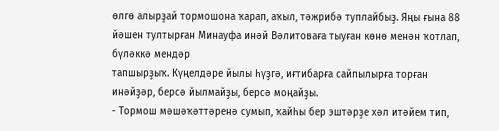өлгө алырҙай тормошона ҡарап, аҡыл, тәжрибә туплайбыҙ. Яңы ғына 88 йәшен тултырған Минауфа инәй Вәлитоваға тыуған көнө менән ҡотлап, бүләккә мендәр
тапшырҙыҡ. Күңелдәре йылы һүҙгә, иғтибарға сайпылырға торған инәйҙәр, берсә йылмайҙы, берсә моңайҙы.
- Тормош мәшәҡәттәренә сумып, ҡайһы бер эштәрҙе хәл итәйем тип,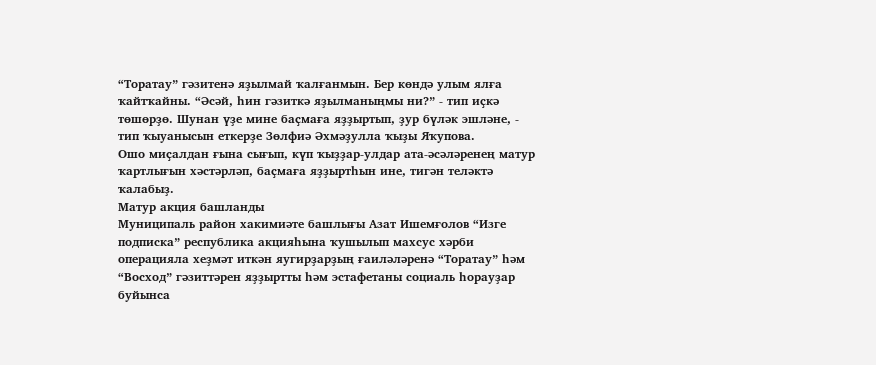“Торатау” гәзитенә яҙылмай ҡалғанмын. Бер көндә улым ялға ҡайтҡайны. “Әсәй, һин гәзиткә яҙылманыңмы ни?” - тип иҫкә төшөрҙө. Шунан үҙе мине баҫмаға яҙҙыртып, ҙур бүләк эшләне, - тип ҡыуанысын еткерҙе Зөлфиә Әхмәҙулла ҡыҙы Яҡупова.
Ошо миҫалдан ғына сығып, күп ҡыҙҙар-улдар ата-әсәләренең матур ҡартлығын хәстәрләп, баҫмаға яҙҙыртһын ине, тигән теләктә ҡалабыҙ.
Матур акция башланды
Муниципаль район хакимиәте башлығы Азат Ишемғолов “Изге подписка” республика акцияһына ҡушылып махсус хәрби операцияла хеҙмәт иткән яугирҙарҙың ғаиләләренә “Торатау” һәм “Восход” гәзиттәрен яҙҙыртты һәм эстафетаны социаль һорауҙар буйынса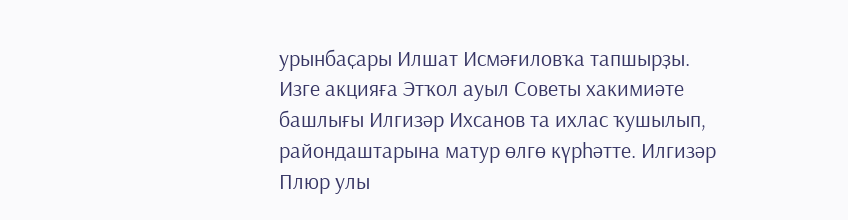урынбаҫары Илшат Исмәғиловҡа тапшырҙы.
Изге акцияға Этҡол ауыл Советы хакимиәте башлығы Илгизәр Ихсанов та ихлас ҡушылып, райондаштарына матур өлгө күрһәтте. Илгизәр Плюр улы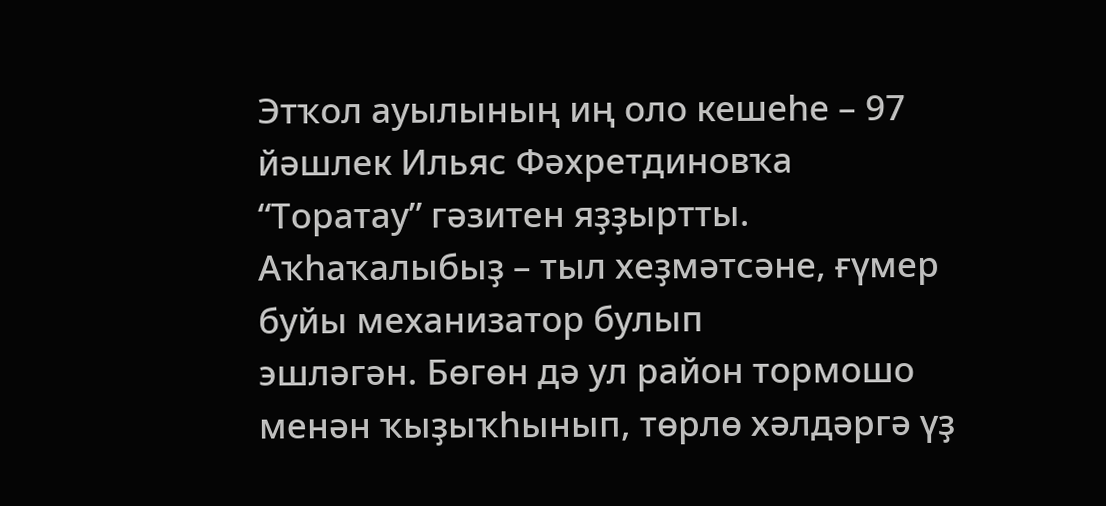Этҡол ауылының иң оло кешеһе – 97 йәшлек Ильяс Фәхретдиновҡа “Торатау” гәзитен яҙҙыртты. Аҡһаҡалыбыҙ – тыл хеҙмәтсәне, ғүмер буйы механизатор булып
эшләгән. Бөгөн дә ул район тормошо менән ҡыҙыҡһынып, төрлө хәлдәргә үҙ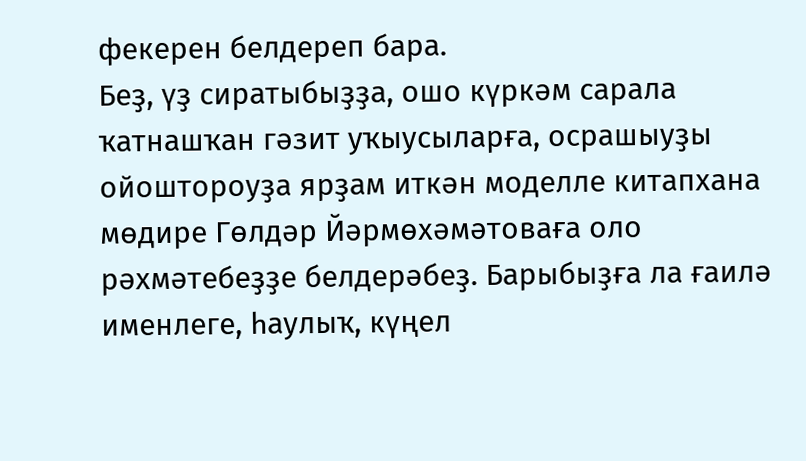фекерен белдереп бара.
Беҙ, үҙ сиратыбыҙҙа, ошо күркәм сарала ҡатнашҡан гәзит уҡыусыларға, осрашыуҙы ойоштороуҙа ярҙам иткән моделле китапхана мөдире Гөлдәр Йәрмөхәмәтоваға оло рәхмәтебеҙҙе белдерәбеҙ. Барыбыҙға ла ғаилә именлеге, һаулыҡ, күңел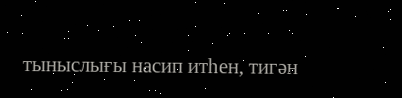тыныслығы насип итһен, тигән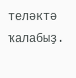теләктә ҡалабыҙ.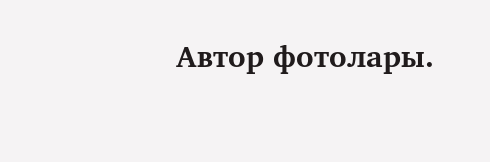Автор фотолары.